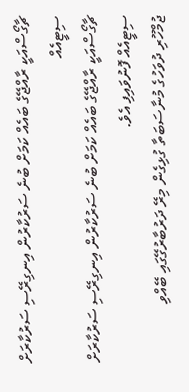ޗާގޯސްއަކީ ރާއްޖޭގެ ބައެއް ކަމަށް ބުނެ ސަރުކާރުން އިނގިރޭސި ސަރުކާރަށް ސިޓީއެއް
ޗާގޯސްއަކީ ރާއްޖޭގެ ބައެއް ކަމަށް ބުނެ ސަރުކާރުން އިނގިރޭސި ސަރުކާރަށް ސިޓީއެއް ފޮނުވައިފި އެވެ.
ޖުމްހޫރި ދުވަހުގެ މުނާސަބަތާ ގުޅިގެން މިރޭ ދަރުބާރުގޭގައި ބޭއްވި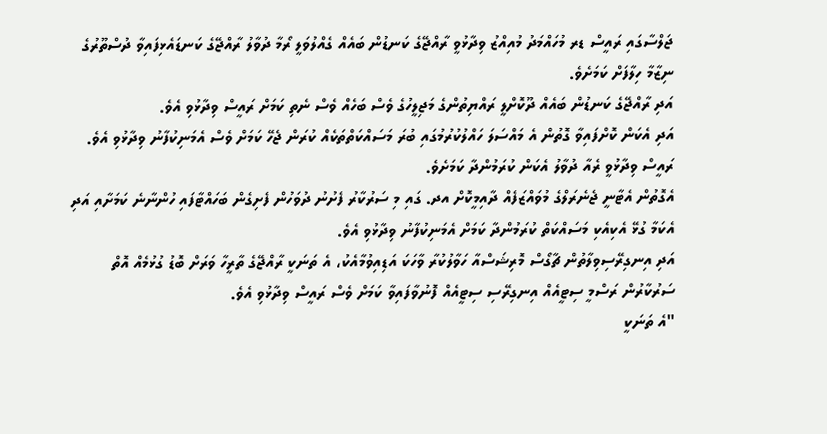ޖަލްސާގައި ރައީސް ޑރ މުހައްމަދު މުއިއްޒު ވިދާޅުވީ ރާއްޖޭގެ ކަނޑުން ބައެއް ގެއްލުވަލީ ރޯމާ ދުވާލު ރާއްޖޭގެ ކަނޑައެޅިފައިވާ ދުސްތޫރުގެ ނިޒާމާ ހިލާފަށް ކަމަށެވެ.
އަދި ރާއްޖޭގެ ކަނޑުން ބައެއް ދޫކޮށްލީ ރައްޔިތުންގެ މަޖިލީހުގެ ވެސް ބަހެއް ވެސް ނެތި ކަމަށް ރައީސް ވިދާޅުވި އެވެ.
އަދި އެކަން ކޮށްފައިވާ ގޮތުން އެ މައްސަލަ ހައްލުކުރުމުގައި ބުރަ މަސައްކަތްތަކެއް ކުރަން ޖެހޭ ކަމަށް ވެސް އެމަނިކުފާނު ވިދާޅުވި އެވެ.
ރައީސް ވިދާޅުވީ ރެއާ ދުވާލު އެކަން ކުރަމުންދާ ކަމަށެވެ.
އެގޮތުން އެޓާނީ ޖެނެރަލްގެ މުވައްޒަފެއް ދާއިމީކޮށް އދ. ގައި މި ސަރުކާރު ފެށުނު ދުވަހުން ފެށިގެން ބަހައްޓާފައި ހުންނާނެ ކަމަށާއި އަދި އެކަމާ ގުޅޭ އެކިއެކި މަސައްކަތް ކުރަމުންދާ ކަމަށް އެމަނިކުފާނު ވިދާޅުވި އެވެ.
އަދި އިނގިރޭސިވިލާތުން ޗާގޯސް މޮރިޝަސްއާ ހަވާލުކުރާ ވާހަކަ އަޑިއިވުމާއެކު، އެ ތަނަކީ ރާއްޖޭގެ ތާރީހާ ވަރަށް ބޮޑު ގުޅުމެއް އޮތް ސަރުކާރުން ރަސްމީ ސިޓީއެއް އިނގިރޭސި ސިޓީއެއް ފޮނުވާފައިވާ ކަމަށް ވެސް ރައީސް ވިދާޅުވި އެވެ.
"އެ ތަނަކީ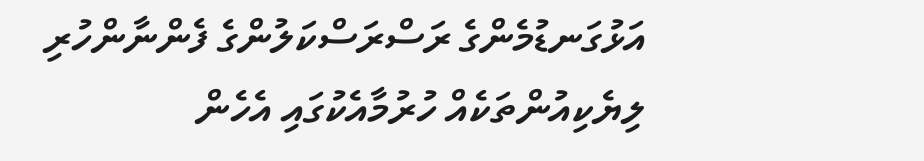އަޅުގަނޑުމެންގެ ރަސްރަސްކަލުންގެ ފެންނާންހުރި ލިޔެކިއުންތަކެއް ހުރުމާއެކުގައި އެހެން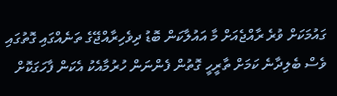ގައުމަކަށް ވުރެ ރާއްޖެއަށް މާ އައުލާކަން ބޮޑު ދިވެހިރާއްޖޭގެ ތަނެއްގައި ގޮތުގައި ވެސް ބެލިދާނެ ކަމަށް ތާރީހީ ގޮތުން ފެންނަން ހުރުމާއެކު އެކަން ފާހަގަކޮށް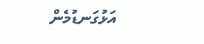އަޅުގަނޑުމެން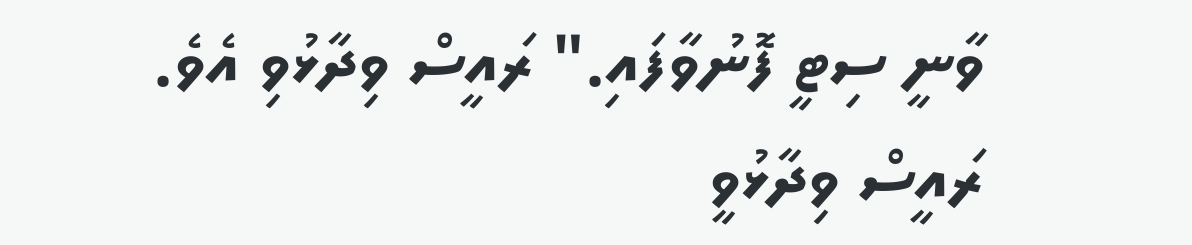ވާނީ ސިޓީ ފޮނުވާފައި." ރައީސް ވިދާޅުވި އެވެ.
ރައީސް ވިދާޅުވީ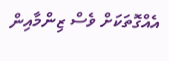އެއްގޮތަކަށް ވެސް ޒިންމާއިން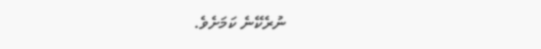ނުރެކޭނެ ކަމަށެވެ.